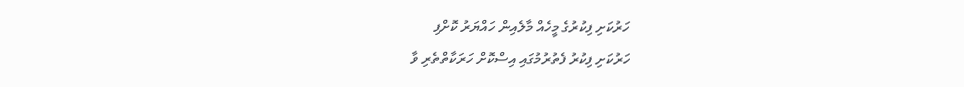ހަރުކަށި ފިކުރުގެ މީހެއް މާލެއިން ހައްޔަރު ކޮށްފި
ހަރުކަށި ފިކުރު ފެތުރުމުގައި އިސްކޮށް ހަރަކާތްތެރި ވާ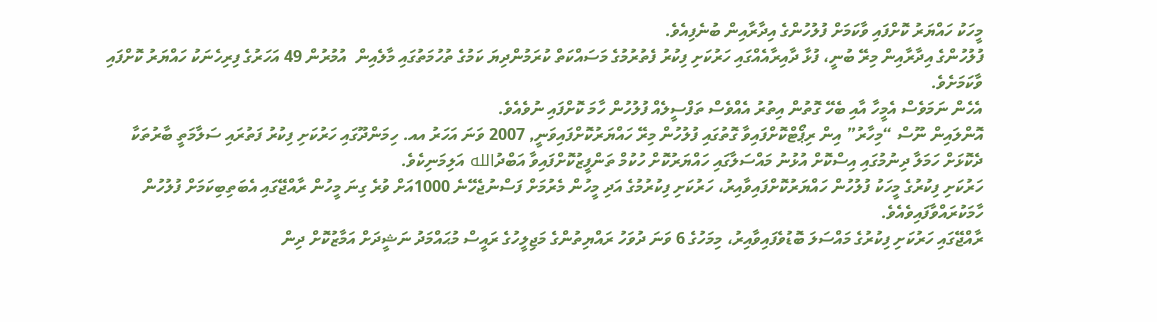މީހަކު ހައްޔަރު ކޮށްފައި ވާކަމަށް ފުލުހުންގެ އިދާރާއިން ބުނެފިއެވެ.
ފުލުހުންގެ އިދާރާއިން މިރޭ ބުނީ، ފުޅާ ދާއިރާއެއްގައި ހަރުކަށި ފިކުރު ފެތުރުމުގެ މަސައްކަތް ކުރަމުންދިޔަ ކަމުގެ ތުހުމަތުގައި މާލެއިން  އުމުރުން 49 އަހަރުގެ ފިރިހެނަކު ހައްޔަރު ކޮށްފައި ވާކަމަށެވެ.
އެހެން ނަމަވެސް އެމީހާ އާއި ބެހޭ ގޮތުން އިތުރު އެއްވެސް ތަފްސީލެއް ފުލުހުން ހާމަ ކޮށްފައި ނުވެއެވެ.
އޮންލައިން ނޫސް “މިހާރު” އިން ރިޕޯޓްކޮށްފައިވާ ގޮތުގައި ފުލުހުން މިރޭ ހައްޔަރުކޮށްފައިވަނީ, 2007 ވަނަ އަހަރު އއ. ހިމަންދޫގައި ހަރުކަށި ފިކުރު ފަތުރައި ސަލާމަތީ ބާރުތަކާ ދެކޮޅަށް ހަމަލާ ދިނުމުގައި އިސްކޮށް އުޅުނު މައްސަލާގައި ހައްޔަރުކޮށް ހުކުމް ތަންފީޒުކޮށްފައިވާ އަބްދުالله އަލިމަނިކެވެ.
ހަރުކަށި ފިކުރުގެ މީހަކު ފުލުހުން ހައްޔަރުކޮށްފައިވާއިރު، ހަރުކަށި ފިކުރުމުގެ އަދި މީހުން މެރުމަށް ފަސްނުޖެހޭނެ 1000އަށް ވުރެ ގިނަ މީހުން ރާއްޖޭގައި އެބަތިބިކަމަށް ފުލުހުން ހާމަކުރައްވާފައިވެއެވެ.
ރާއްޖޭގައި ހަރުކަށި ފިކުރުގެ މައްސަލަ ބޮޑުވެފައިވާއިރު، މިމަހުގެ 6 ވަނަ ދުވަހު ރައްޔިތުންގެ މަޖިލީހުގެ ރައީސް މުޙައްމަދު ނަޝީދަށް އަމާޒުކޮށް ދިން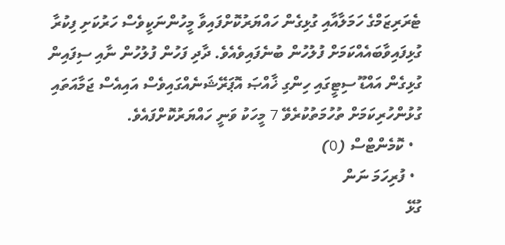ޓެރަރިޒަމްގެ ހަމަލާއާއި ގުޅިގެން ހައްޔަރުކޮށްފައިވާ މީހުންނަކީވެސް ހަރުކަށި ފިކުރާ ގުޅިފައިވާބައެއްކަމަށް ފުލުހުން ބުނެފައިވެއެވެ. ދާދި ފަހުން ފުލުހުން ނާއި ސިފައިން ގުޅިގެން އައްޑޫ ސިޓީގައި ހިންގި ޚާއްޞަ އޮޕަރޭޝަނެއްގައިވެސް އައިއެސް ޖަމާއަތައި ގުޅުންހުރިކަމަށް ތުހުމަތުކުރެވޭ 7 މީހަކު ވަނީ ހައްޔަރުކޮށްފައެވެ.
  • ކޮމެންޓްސް (0)
  • ފުރިހަމަ ނަން
ގުޅޭ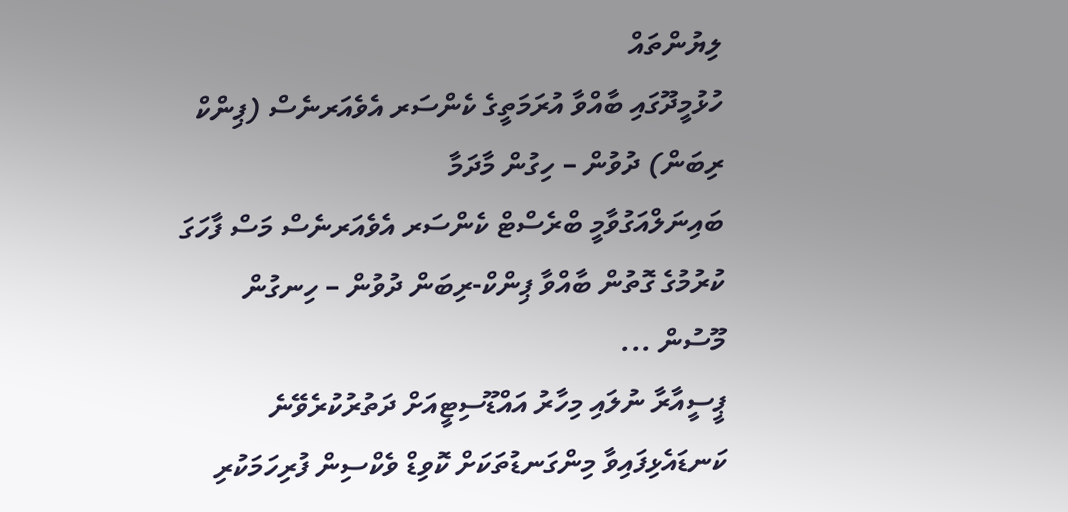ލިޔުންތައް
ހުޅުމީދޫގައި ބާއްވާ އުރަމަތީގެ ކެންސަރ އެވެއަރނެސް (ޕިންކް ރިބަން) ދުވުން – ހިގުން މާދަމާ
ބައިނަލްއަގުވާމީ ބްރެސްޓް ކެންސަރ އެވެއަރނެސް މަސް ފާހަގަ ކުރުމުގެ ގޮތުން ބާއްވާ ޕިންކް-ރިބަން ދުވުން – ހިނގުން  މޫސުން ...
ޕީސީއާރާ ނުލައި މިހާރު އައްޑޫސިޓީއަށް ދަތުރުކުރެވޭނެ
ކަނޑައެޅިފައިވާ މިންގަނޑުތަކަށް ކޮވިޑް ވެކްސިން ފުރިހަމަކުރި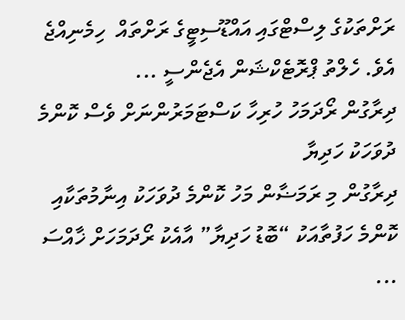ރަށްތަކުގެ ލިސްޓްގައި އައްޑޫސިޓީގެ ރަށްތައް  ހިމެނިއްޖެ އެވެ. ހެލްތު ޕްރޮޓެކްޝަން އެޖެންސީ ...
ދިރާގުން ރޯދަމަހު ހުރިހާ ކަސްޓަމަރުންނަށް ވެސް ކޮންމެ ދުވަހަކު ހަދިޔާ
ދިރާގުން މި ރަމަޟާން މަހު ކޮންމެ ދުވަހަކު އިނާމުތަކާއި ކޮންމެ ހަފުތާއަކު “ބޮޑު ހަދިޔާ” އާއެކު ރޯދަމަހަށް ޚާއްސަ ...